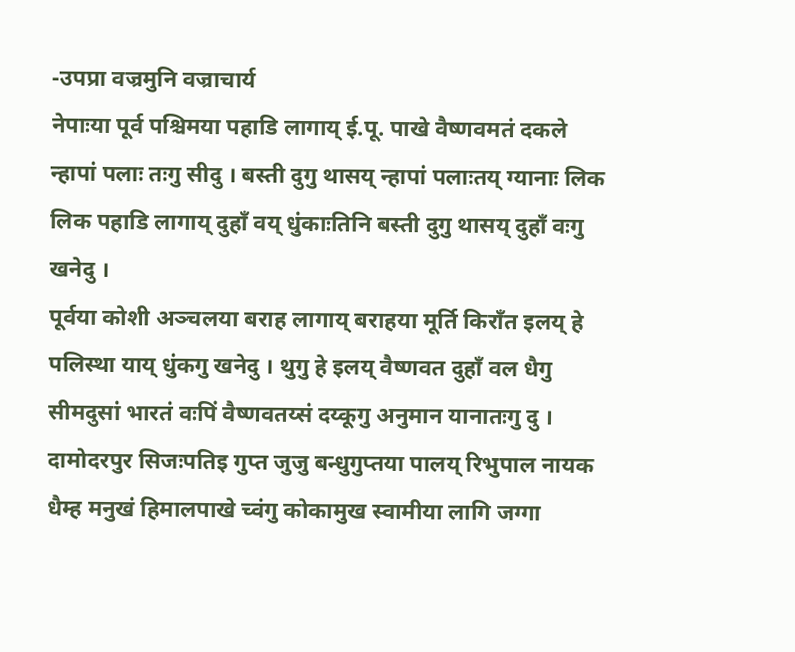-उपप्रा वज्रमुनि वज्राचार्य
नेपाःया पूर्व पश्चिमया पहाडि लागाय् ई.पू. पाखे वैष्णवमतं दकले न्हापां पलाः तःगु सीदु । बस्ती दुगु थासय् न्हापां पलाःतय् ग्यानाः लिक लिक पहाडि लागाय् दुहाँ वय् धुंकाःतिनि बस्ती दुगु थासय् दुहाँ वःगु खनेदु ।
पूर्वया कोशी अञ्चलया बराह लागाय् बराहया मूर्ति किराँत इलय् हे पलिस्था याय् धुंकगु खनेदु । थुगु हे इलय् वैष्णवत दुहाँ वल धैगु सीमदुसां भारतं वःपिं वैष्णवतय्सं दय्कूगु अनुमान यानातःगु दु । दामोदरपुर सिजःपतिइ गुप्त जुजु बन्धुगुप्तया पालय् रिभुपाल नायक धैम्ह मनुखं हिमालपाखे च्वंगु कोकामुख स्वामीया लागि जग्गा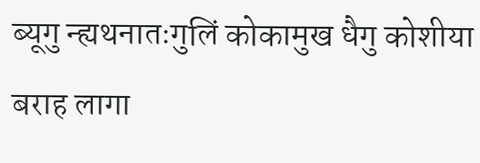ब्यूगु न्ह्यथनातःगुलिं कोकामुख धैगु कोशीया बराह लागा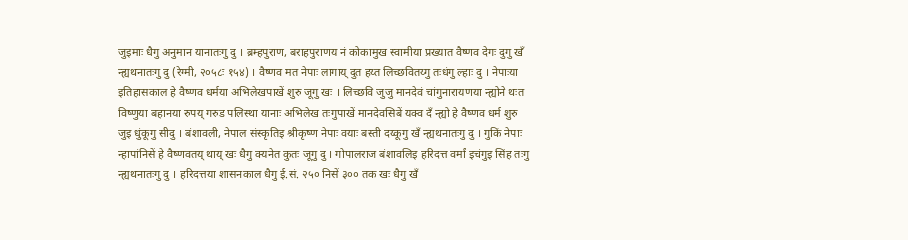जुइमाः धैगु अनुमान यानातःगु दु । ब्रम्हपुराण, बराहपुराणय नं कोकामुख स्वामीया प्रख्यात वैष्णव देगः दुगु खँ न्ह्यथनातःगु दु (रेग्मी, २०५८ः १५४) । वैष्णव मत नेपाः लागाय् दुत हय्त लिच्छवितय्गु तःधंगु ल्हाः दु । नेपाःया इतिहासकाल हे वैष्णव धर्मया अभिलेखपाखें शुरु जूगु खः । लिच्छवि जुजु मानदेवं चांगुनारायणया न्ह्योने थःत विष्णुया बहानया रुपय् गरुड पलिस्था यानाः अभिलेख तःगुपाखें मानदेवसिबें यक्व दँ न्ह्यो हे वैष्णव धर्म शुरु जुइ धुंकूगु सीदु । बंशावली, नेपाल संस्कृतिइ श्रीकृष्ण नेपाः वयाः बस्ती दय्कूगु खँ न्ह्यथनातःगु दु । गुकिं नेपाः न्हापांनिसें हे वैष्णवतय् थाय् खः धैगु क्यनेत कुतः जूगु दु । गोपालराज बंशावलिइ हरिदत्त वर्मां इचंगुइ सिंह तःगु न्ह्यथनातःगु दु । हरिदत्तया शासनकाल धैगु ई.सं. २५० निसें ३०० तक खः धैगु खँ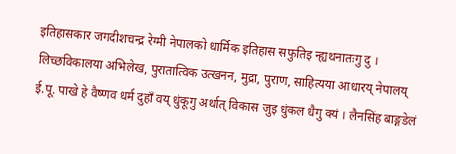इतिहासकार जगदीशचन्द्र रेग्मी नेपालको धार्मिक इतिहास सफुतिइ न्ह्यथनातःगु दु ।
लिच्छविकालया अभिलेख, पुरातात्विक उत्खनन, मुद्रा, पुराण, साहित्यया आधारय् नेपालय् ई.पू. पाखे हे वैष्णव धर्म दुहाँ वय् धुंकूगु अर्थात् विकास जुइ धुंकल धैगु क्यं । लैनसिंह बाङ्गडेलं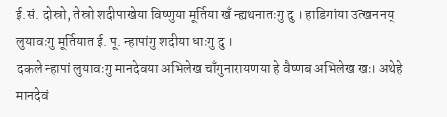ई.सं. दोस्रो, तेस्रो शदीपाखेया विष्णुया मूर्तिया खँ न्ह्यथनातःगु दु । हाडिगांया उत्खननय् लुयावःगु मूर्तियात ई. पू. न्हापांगु शदीया धाःगु दु ।
दकले न्हापां लुयावःगु मानदेवया अभिलेख चाँगुनारायणया हे वैष्णब अभिलेख खः। अथेहे मानदेवं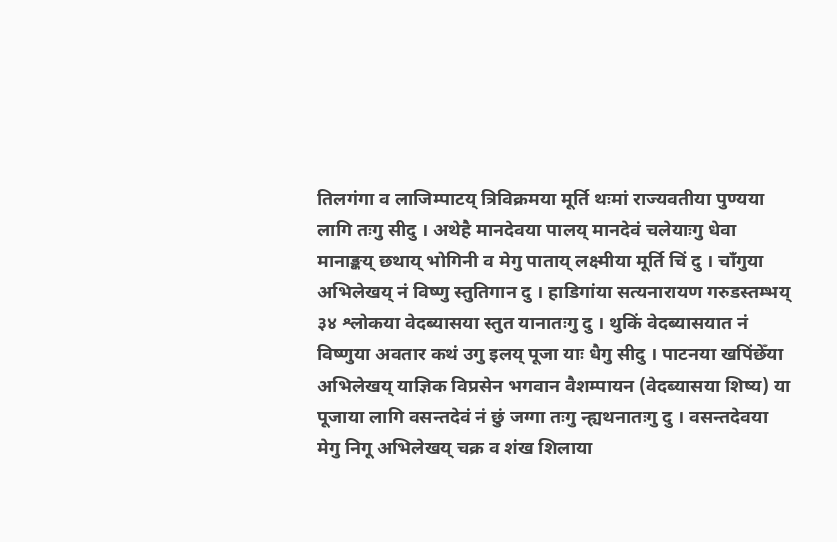तिलगंगा व लाजिम्पाटय् त्रिविक्रमया मूर्ति थःमां राज्यवतीया पुण्यया लागि तःगु सीदु । अथेहै मानदेवया पालय् मानदेवं चलेयाःगु धेवा मानाङ्कय् छथाय् भोगिनी व मेगु पाताय् लक्ष्मीया मूर्ति चिं दु । चाँगुया अभिलेखय् नं विष्णु स्तुतिगान दु । हाडिगांया सत्यनारायण गरुडस्तम्भय् ३४ श्लोकया वेदब्यासया स्तुत यानातःगु दु । थुकिं वेदब्यासयात नं विष्णुया अवतार कथं उगु इलय् पूजा याः धैगु सीदु । पाटनया खपिंछेँया अभिलेखय् याज्ञिक विप्रसेन भगवान वैशम्पायन (वेदब्यासया शिष्य) या पूजाया लागि वसन्तदेवं नं छुं जग्गा तःगु न्ह्यथनातःगु दु । वसन्तदेवया मेगु निगू अभिलेखय् चक्र व शंख शिलाया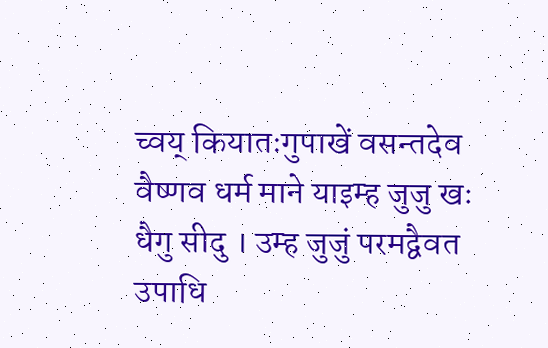च्वय् कियातःगुपाखें वसन्तदेव वैष्णव धर्म माने याइम्ह जुजु खः धैगु सीदु । उम्ह जुजुं परमद्वैवत उपाधि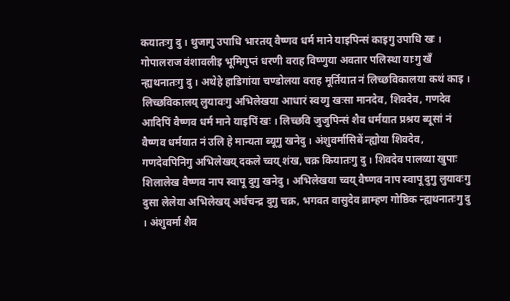कयातःगु दु । थुजागु उपाधि भारतय् वैष्णव धर्म माने याइपिन्सं काइगु उपाधि खः ।
गोपालराज वंशावलीइ भूमिगुप्तं धरणी वराह विष्णुया अवतार पलिस्था याःगु खँ न्ह्यथनातःगु दु । अथेहे हाडिगांया चण्डोलया वराह मूर्तियात नं लिच्छविकालया कथं काइ ।
लिच्छविकालय् लुयावःगु अभिलेखया आधारं स्वय्गु खःसा मानदेव, शिवदेव, गणदेव आदिपिं वैष्णव धर्म माने याइपिं खः । लिच्छवि जुजुपिन्सं शैव धर्मयात प्रश्रय ब्यूसां नं वैष्णव धर्मयात नं उलि हे मान्यता ब्यूगु खनेदु । अंशुवर्मासिबें न्ह्योया शिवदेव, गणदेवपिनिगु अभिलेखय् दकले च्वय् शंख, चक्र कियातःगु दु । शिवदेव पालय्या खुपाः शिलालेख वैष्णव नाप स्वापू दुगु खनेदु । अभिलेखया च्वय् वैष्णव नाप स्वापू दुगु लुयावःगु दुसा लेलेया अभिलेखय् अर्धचन्द्र दुगु चक्र, भगवत वासुदेव ब्राम्हण गोष्ठिक न्ह्यथनातःगु दु । अंशुवर्मा शैव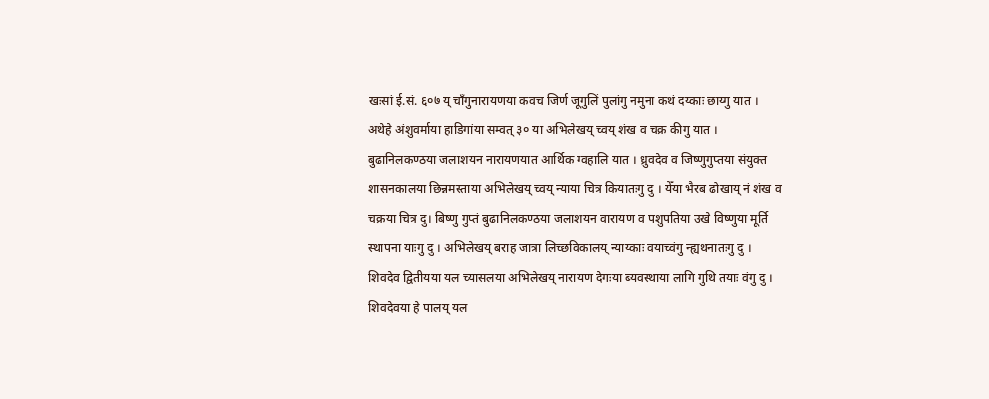खःसां ई.सं. ६०७ य् चाँगुनारायणया कवच जिर्ण जूगुलिं पुलांगु नमुना कथं दय्काः छाय्गु यात । अथेहे अंशुवर्माया हाडिगांया सम्वत् ३० या अभिलेखय् च्वय् शंख व चक्र कीगु यात ।
बुढानिलकण्ठया जलाशयन नारायणयात आर्थिक ग्वहालि यात । ध्रुवदेव व जिष्णुगुप्तया संयुक्त शासनकालया छिन्नमस्ताया अभिलेखय् च्वय् न्याया चित्र कियातःगु दु । येँया भैरब ढोखाय् नं शंख व चक्रया चित्र दु। बिष्णु गुप्तं बुढानिलकण्ठया जलाशयन वारायण व पशुपतिया उखे विष्णुया मूर्ति स्थापना याःगु दु । अभिलेखय् बराह जात्रा लिच्छविकालय् न्याय्काः वयाच्वंगु न्ह्यथनातःगु दु । शिवदेव द्वितीयया यल च्यासलया अभिलेखय् नारायण देगःया ब्यवस्थाया लागि गुथि तयाः वंगु दु । शिवदेवया हे पालय् यल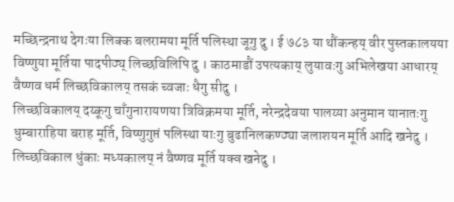मच्छिन्द्रनाथ देगःया लिक्क बलरामया मूर्ति पलिस्था जूगु दु । ई ७८३ या थौंकन्हय् वीर पुस्तकालयया विष्णुया मूर्तिया पादपीठ्य् लिच्छविलिपि दु । काठमाडौं उपत्यकाय् लुयावःगु अभिलेखया आधारय् वैष्णव धर्म लिच्छविकालय् तसकं च्वजाः धैगु सीदु ।
लिच्छविकालय् दय्कूगु चाँगुनारायणया त्रिविक्रमया मूर्ति, नरेन्द्रदेवया पालय्या अनुमान यानातःगु धुम्बाराहिया बराह मूर्ति, विष्णुगुप्तं पलिस्था याःगु बुढानिलकण्ठ्या जलाशयन मूर्ति आदि खनेदु । लिच्छविकाल धुंकाः मध्यकालय् नं वैष्णव मूर्ति यक्व खनेदु ।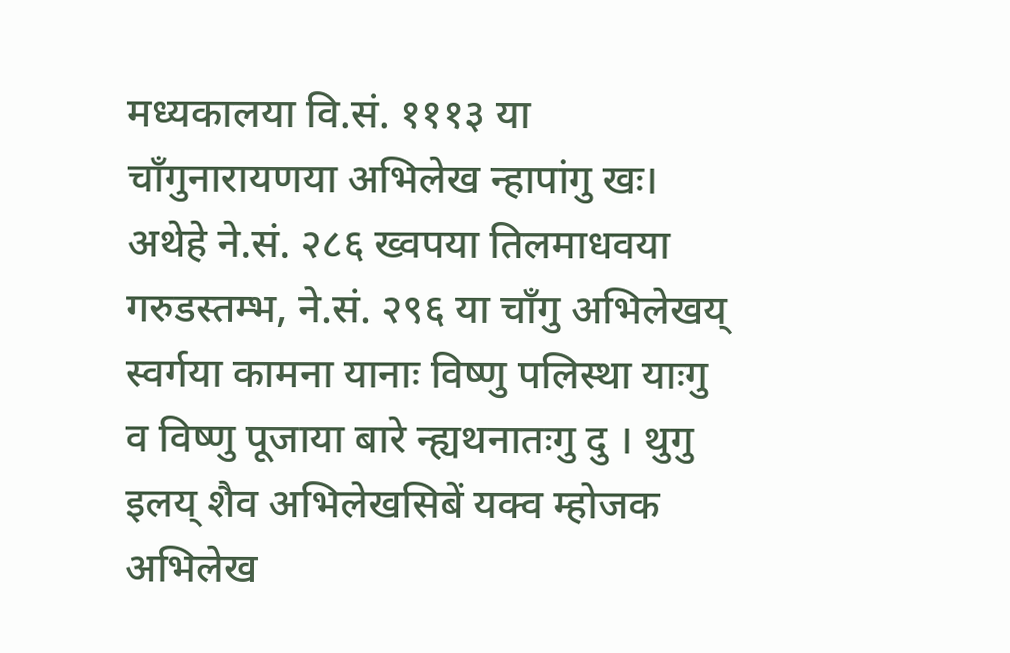मध्यकालया वि.सं. १११३ या चाँगुनारायणया अभिलेख न्हापांगु खः। अथेहे ने.सं. २८६ ख्वपया तिलमाधवया गरुडस्तम्भ, ने.सं. २९६ या चाँगु अभिलेखय् स्वर्गया कामना यानाः विष्णु पलिस्था याःगु व विष्णु पूजाया बारे न्ह्यथनातःगु दु । थुगु इलय् शैव अभिलेखसिबें यक्व म्होजक अभिलेख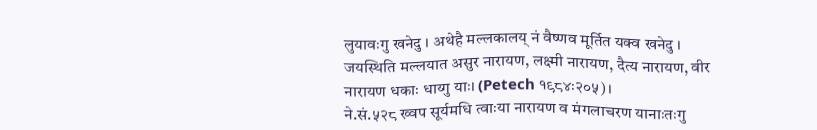लुयावःगु खनेदु । अथेहै मल्लकालय् नं वैष्णव मूर्तित यक्व खनेदु । जयस्थिति मल्लयात असुर नारायण, लक्ष्मी नारायण, दैत्य नारायण, वीर नारायण धकाः धाय्गु याः। (Petech १९८४ः२०५)।
ने.सं.५२८ ख्वप सूर्यमधि त्वाःया नारायण व मंगलाचरण यानाःतःगु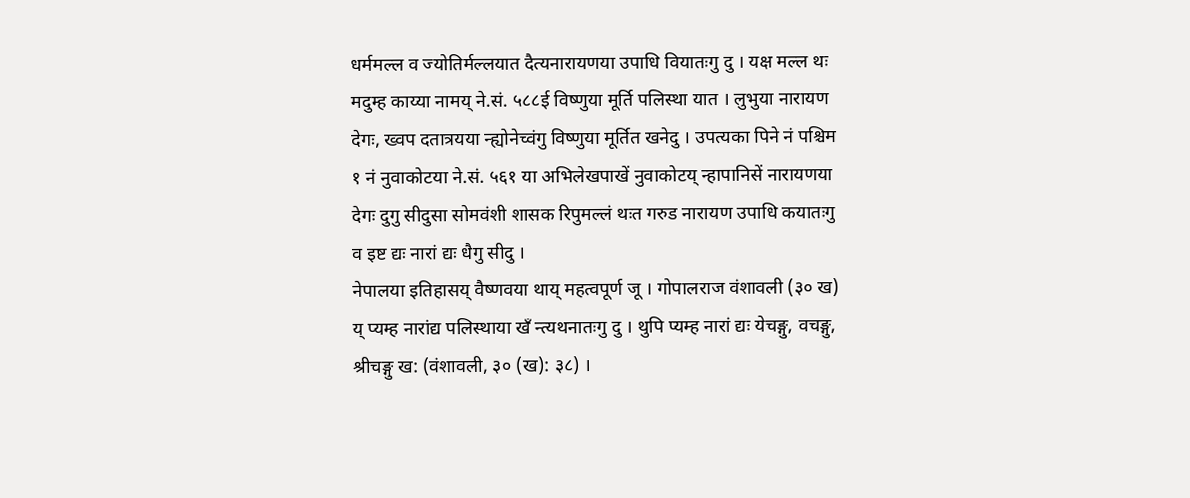धर्ममल्ल व ज्योतिर्मल्लयात दैत्यनारायणया उपाधि वियातःगु दु । यक्ष मल्ल थः मदुम्ह काय्या नामय् ने.सं. ५८८ई विष्णुया मूर्ति पलिस्था यात । लुभुया नारायण देगः, ख्वप दतात्रयया न्ह्योनेच्वंगु विष्णुया मूर्तित खनेदु । उपत्यका पिने नं पश्चिम १ नं नुवाकोटया ने.सं. ५६१ या अभिलेखपाखें नुवाकोटय् न्हापानिसें नारायणया देगः दुगु सीदुसा सोमवंशी शासक रिपुमल्लं थःत गरुड नारायण उपाधि कयातःगु व इष्ट द्यः नारां द्यः धैगु सीदु ।
नेपालया इतिहासय् वैष्णवया थाय् महत्वपूर्ण जू । गोपालराज वंशावली (३० ख) य् प्यम्ह नारांद्य पलिस्थाया खँ न्त्यथनातःगु दु । थुपि प्यम्ह नारां द्यः येचङ्गु, वचङ्गु, श्रीचङ्गु ख: (वंशावली, ३० (ख): ३८) ।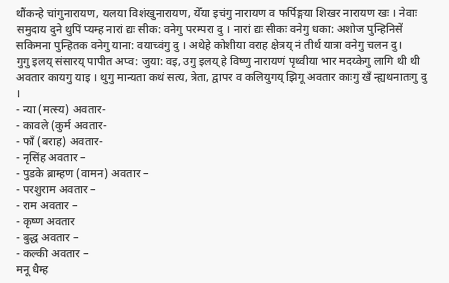थौंकन्हे चांगुनारायण, यलया विशंखुनारायण, येँया इचंगु नारायण व फर्पिङ्गया शिखर नारायण खः । नेवाः समुदाय दुने थुपिं प्यम्ह नारां द्यः सीक: वनेगु परम्परा दु । नारां द्यः सीकः वनेगु धका: अशोज पुन्हिनिसें सकिमना पुन्हितक वनेगु याना: वयाच्वंगु दु । अथेहे कोशीया वराह क्षेत्रय् नं तीर्थ यात्रा वनेगु चलन दु।
गुगु इलय् संसारय् पापीत अप्व: जुया: वइ, उगु इलय् हे विष्णु नारायणं पृथ्वीया भार मदय्केगु लागि थी थी अवतार कायगु याइ । थुगु मान्यता कथं सत्य, त्रेता, द्वापर व कलियुगय् झिगू अवतार काःगु खँ न्ह्यथनातःगु दु ।
- न्या (मत्स्य) अवतार-
- कावले (कुर्म अवतार-
- फाँ (बराह) अवतार-
- नृसिंह अवतार –
- पुडके ब्राम्हण (वामन) अवतार –
- परशुराम अवतार –
- राम अवतार –
- कृष्ण अवतार
- बुद्ध अवतार –
- कल्की अवतार –
मनू धैम्ह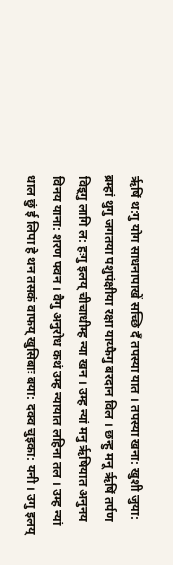ऋृषिं थ:गु योग साधनापाखें सच्छि दँ तपस्या यात । तपस्या खना: खुशी जुया: ब्रम्हां थुगु जगतया पशुपंक्षीया रक्षा याय्फैगु बरदान विल । छन्हु मनू ऋृषिं तर्पण विइ्गु लागि ल: हःगु इलय् चीचाधीम्ह न्या खन । उम्ह न्यां मनु ऋृषियात अनुनय विनय याना: शरण फ्वन । वैगु अनुरोध कथं उम्ह न्यायात लहिना तल । उम्ह न्यां धाल छुं ई लिपा हे थन तसकं वाफय् खुसिबाः बया: दक्व चुइका: यनी । उगु इलय्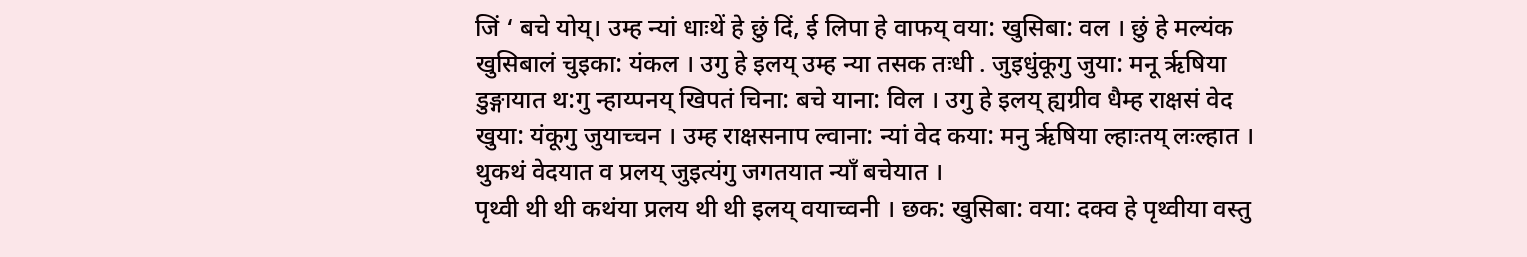जिं ‘ बचे योय्। उम्ह न्यां धाःथें हे छुं दिं, ई लिपा हे वाफय् वया: खुसिबा: वल । छुं हे मल्यंक खुसिबालं चुइका: यंकल । उगु हे इलय् उम्ह न्या तसक तःधी . जुइधुंकूगु जुया: मनू ऋृषिया डुङ्गायात थ:गु न्हाय्पनय् खिपतं चिना: बचे याना: विल । उगु हे इलय् ह्यग्रीव धैम्ह राक्षसं वेद खुया: यंकूगु जुयाच्चन । उम्ह राक्षसनाप ल्वाना: न्यां वेद कया: मनु ऋृषिया ल्हाःतय् लःल्हात । थुकथं वेदयात व प्रलय् जुइत्यंगु जगतयात न्याँ बचेयात ।
पृथ्वी थी थी कथंया प्रलय थी थी इलय् वयाच्वनी । छक: खुसिबा: वया: दक्व हे पृथ्वीया वस्तु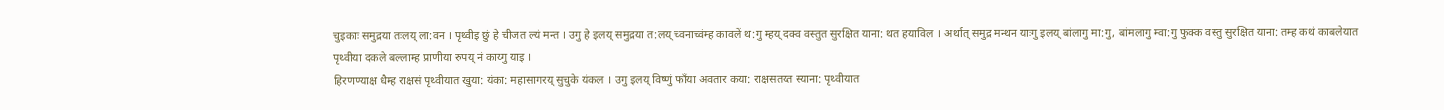चुइकाः समुद्रया तःलय् ला:वन । पृथ्वीइ छुं हे चीजत ल्यं मन्त । उगु हे इलय् समुद्रया त:लय् च्वनाच्वंम्ह कावलें थ:गु म्हय् दक्व वस्तुत सुरक्षित याना: थत हयाविल । अर्थात् समुद्र मन्थन याःगु इलय् बांलागु मा:गु, बांमलागु म्वा:गु फुक्क वस्तु सुरक्षित याना: तम्ह कथं काबलेयात पृथ्वीया दकले बल्लाम्ह प्राणीया रुपय् नं काय्गु याइ ।
हिरणण्याक्ष धैम्ह राक्षसं पृथ्वीयात खुया: यंका: महासागरय् सुचुके यंकल । उगु इलय् विष्णुं फाँया अवतार कया: राक्षसतय्त स्याना: पृथ्वीयात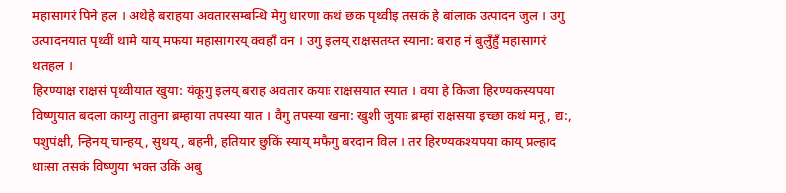महासागरं पिने हल । अथेहे बराहया अवतारसम्बन्धि मेगु धारणा कथं छक पृथ्वीइ तसकं हे बांलाक उत्पादन जुल । उगु उत्पादनयात पृथ्वीं थामे याय् मफया महासागरय् क्वहाँ वन । उगु इलय् राक्षसतय्त स्याना: बराह नं बुलुँहुँ महासागरं थतहल ।
हिरण्याक्ष राक्षसं पृथ्वीयात खुया: यंकूगु इलय् बराह अवतार कयाः राक्षसयात स्यात । वया हे किजा हिरण्यकस्यपया विष्णुयात बदला काय्गु तातुना ब्रम्हाया तपस्या यात । वैगु तपस्या खना: खुशी जुयाः ब्रम्हां राक्षसया इच्छा कथं मनू, द्य:, पशुपंक्षी, न्हिनय् चान्हय्, सुथय्, बहनी, हतियार छुकिं स्याय् मफैगु बरदान विल । तर हिरण्यकश्यपया काय् प्रल्हाद धाःसा तसकं विष्णुया भक्त उकिं अबु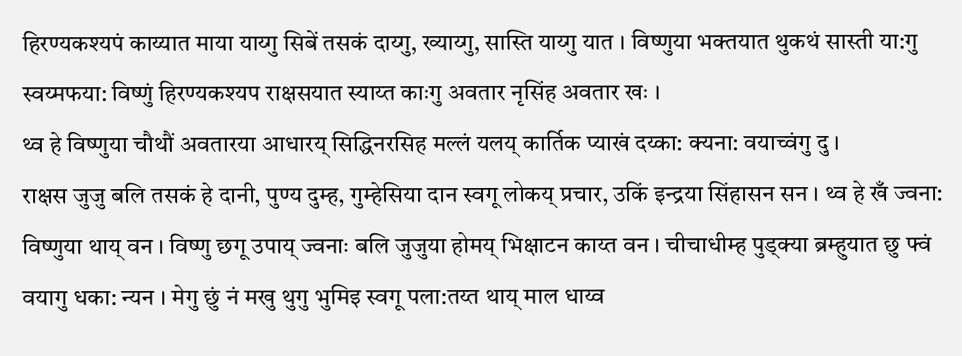हिरण्यकश्यपं काय्यात माया याय्गु सिबें तसकं दाय्गु, ख्याय्गु, सास्ति याय्गु यात । विष्णुया भक्तयात थुकथं सास्ती या:गु स्वय्मफया: विष्णुं हिरण्यकश्यप राक्षसयात स्याय्त काःगु अवतार नृसिंह अवतार खः ।
थ्व हे विष्णुया चौथौं अवतारया आधारय् सिद्धिनरसिह मल्लं यलय् कार्तिक प्याखं दय्का: क्यना: वयाच्वंगु दु ।
राक्षस जुजु बलि तसकं हे दानी, पुण्य दुम्ह, गुम्हेसिया दान स्वगू लोकय् प्रचार, उकिं इन्द्रया सिंहासन सन । थ्व हे खँ ज्वना: विष्णुया थाय् वन । विष्णु छगू उपाय् ज्वनाः बलि जुजुया होमय् भिक्षाटन काय्त वन । चीचाधीम्ह पुड्क्या ब्रम्हुयात छु फ्वं वयागु धका: न्यन । मेगु छुं नं मखु थुगु भुमिइ स्वगू पला:तय्त थाय् माल धाय्व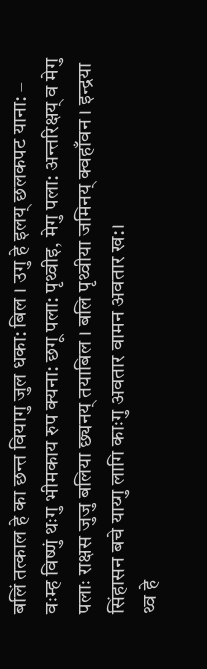बलिं तत्काल हे का छन्त वियागु जुल धका: बिल । उगु हे इलय् छलकपट याना: – वःम्ह विष्णुं थःगु भीमकाय रुप क्यना: छगू पला: पृथ्वीइ, मेगु पला: अन्तरिक्षय् व मेगु पलाः राक्षस जुजु बलिया छ्यनय् तयाबिल । बलि पृथ्वीया जमिनय् क्वहाँवन । इन्द्रया सिंहासन बचे याय्गु लागि काःगु अवतार वामन अवतार ख:।
थ्व हे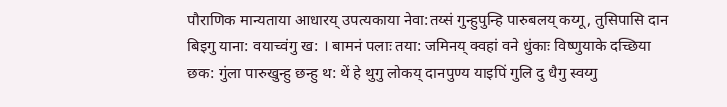पौराणिक मान्यताया आधारय् उपत्यकाया नेवा:तय्सं गुन्हुपुन्हि पारुबलय् कय्गू, तुसिपासि दान बिइगु याना: वयाच्वंगु ख: । बामनं पलाः तया: जमिनय् क्वहां वने धुंकाः विष्णुयाके दच्छिया छक: गुंला पारुखुन्हु छन्हु थ: थें हे थुगु लोकय् दानपुण्य याइपिं गुलि दु धैगु स्वय्गु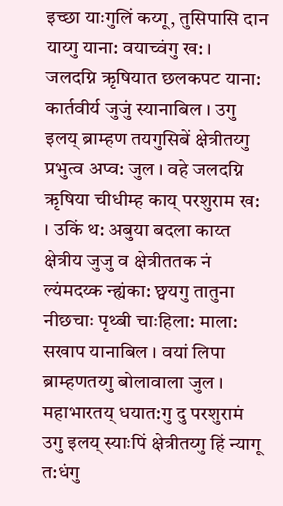इच्छा याःगुलिं कय्गू, तुसिपासि दान याय्गु याना: वयाच्वंगु ख: ।
जलदग्नि ऋृषियात छलकपट याना: कार्तवीर्य जुजुं स्यानाबिल । उगु इलय् ब्राम्हण तयगुसिबें क्षेत्रीतय्गु प्रभुत्व अप्व: जुल । वहे जलदग्नि ऋृषिया चीधीम्ह काय् परशुराम ख: । उकिं थ: अबुया बदला काय्त क्षेत्रीय जुजु व क्षेत्रीततक नं ल्यंमदय्क न्ह्यंका: छ्वयगु तातुना नीछचाः पृथ्बी चाःहिला: माला: सखाप यानाबिल । वयां लिपा ब्राम्हणतय्गु बोलावाला जुल । महाभारतय् धयात:गु दु परशुरामं उगु इलय् स्याःपिं क्षेत्रीतय्गु हिं न्यागू त:धंगु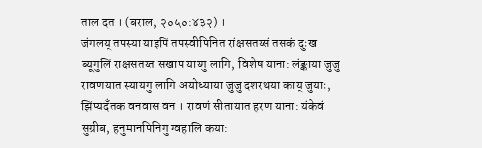ताल दत । (बराल, २०५०:४३२) ।
जंगलय् तपस्या याइपिं तपस्वीपिनित रांक्षसतय्सं तसकं दुःख ब्यूगुलिं राक्षसतय्त सखाप याय्गु लागि, विशेष याना: लंङ्काया जुजु रावणयात स्यायगु लागि अयोध्याया जुजु दशरथया काय् जुयाः, झिंप्यदँतक वनवास वन । रावणं सीतायात हरण याना: यंकेवं सुग्रीब, हनुमानपिनिगु ग्वहालि कया: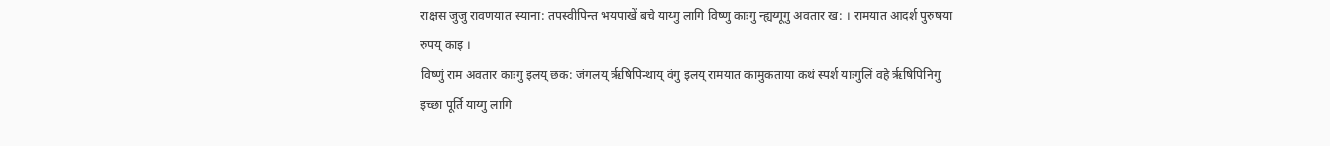राक्षस जुजु रावणयात स्याना: तपस्वीपिन्त भयपाखें बचे याय्गु लागि विष्णु काःगु न्ह्यय्गूगु अवतार ख: । रामयात आदर्श पुरुषया रुपय् काइ ।
विष्णुं राम अवतार काःगु इलय् छक: जंगलय् ऋृषिपिन्थाय् वंगु इलय् रामयात कामुकताया कथं स्पर्श याःगुलिं वहे ऋृषिपिनिगु इच्छा पूर्ति याय्गु लागि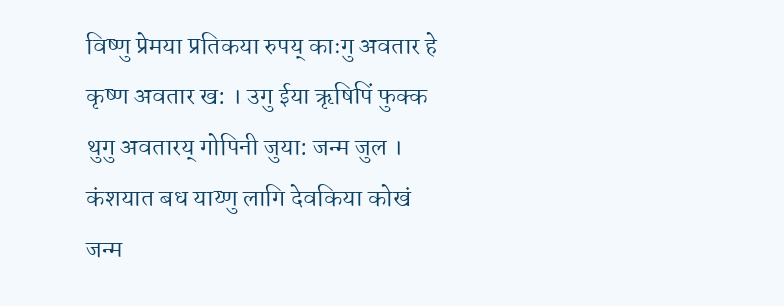विष्णु प्रेमया प्रतिकया रुपय् काःगु अवतार हे कृष्ण अवतार ख: । उगु ईया ऋृषिपिं फुक्क थुगु अवतारय् गोपिनी जुया: जन्म जुल । कंशयात बध याय्णु लागि देवकिया कोखं जन्म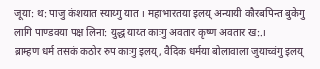जूया: थ: पाजु कंशयात स्याय्गु यात । महाभारतया इलय् अन्यायी कौरबपिन्त बुकेगु लागि पाण्डवया पक्ष लिना: युद्ध याय्त काःगु अवतार कृष्ण अवतार ख:.।
ब्राम्हण धर्म तसकं कठोर रुप काःगु इलय्, वैदिक धर्मया बोलावाला जुयाच्वंगु इलय्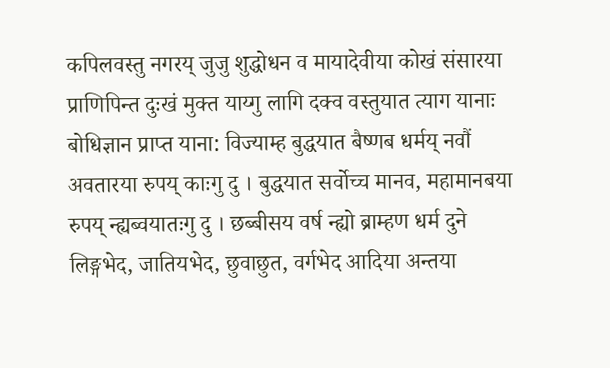कपिलवस्तु नगरय् जुजु शुद्धोधन व मायादेवीया कोखं संसारया प्राणिपिन्त दुःखं मुक्त याय्गु लागि दक्व वस्तुयात त्याग यानाः बोधिज्ञान प्राप्त याना: विज्याम्ह बुद्धयात बैष्णब धर्मय् नवौं अवतारया रुपय् काःगु दु । बुद्धयात सर्वोच्च मानव, महामानबया रुपय् न्ह्यब्वयातःगु दु । छब्बीसय वर्ष न्ह्यो ब्राम्हण धर्म दुने लिङ्गभेद, जातियभेद, छुवाछुत, वर्गभेद आदिया अन्तया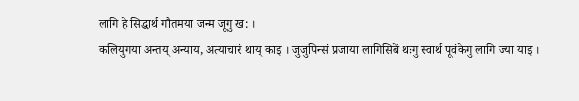लागि हे सिद्धार्थ गौतमया जन्म जूगु ख: ।
कलियुगया अन्तय् अन्याय, अत्याचारं थाय् काइ । जुजुपिन्सं प्रजाया लागिसिबें थःगु स्वार्थ पूवंकेगु लागि ज्या याइ ।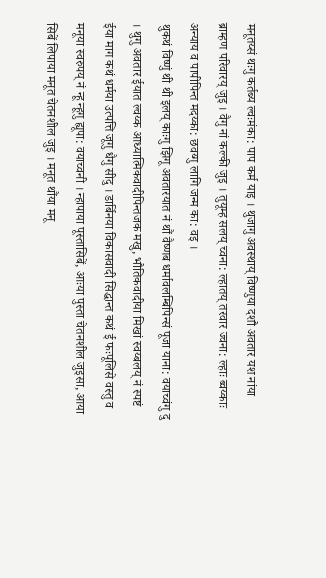मनूतय्सं थःगु कर्तब्य ल्वःमंका: पाप कर्म याइ । थुजागु अवस्थाय् विष्णुया दशौ अवतार यश नांया ब्राम्हण परिवारय् जुइ । वैगु नां कल्की जुइ । तुयूम्ह सलय् च्वना: ल्हातय् तरवार ज्वना: ल्हाः ब्वय्काः अन्याय व पापीपिन्त मदय्का: छवय्गु लागि जन्म का: वइ ।
थुकथं विष्णुं थी थी इलय् काःगु झिगू अवतारयात नं थौं वैष्णब धर्मावलम्बिपिन्सं पूजा याना: वयाच्वंगु दु । थुगु अवतार ईयात ल्वय्क आध्यात्मिकवादीपिन्तजक मखु, भौतिकवादीया मिखां स्वय्बलय् नं स्पष्टं ईया माग कथं धर्मया उत्पत्ति जूगु धैगु सीदु । डार्बिनया विकासवादी सिद्धान्त कथं ई फःपूलिसे वस्तु व मनूया स्वरुपय् नं न्हू न्हूगु ह्यूपा: वयाच्वनी । न्हापाया पूस्तासिबें, आःया पुस्ता चेतनशील जुइसा, आया सिबें लिपाया मनूत चेतनशील जुइ । मनूत थौंया मनू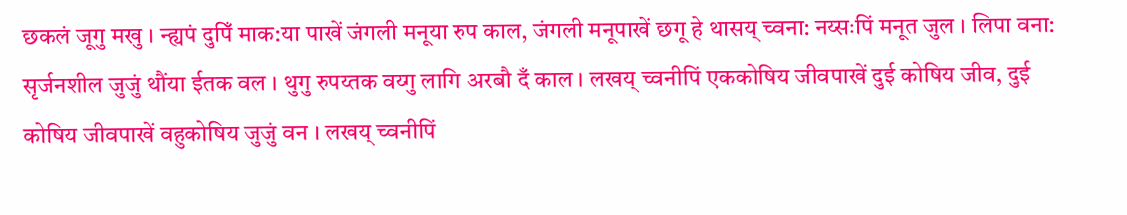छकलं जूगु मखु । न्ह्यपं दुपिँ माक:या पाखें जंगली मनूया रुप काल, जंगली मनूपाखें छगू हे थासय् च्वना: नय्सःपिं मनूत जुल । लिपा वना: सृर्जनशील जुजुं थौंया ईतक वल । थुगु रुपय्तक वय्गु लागि अरबौ दँ काल । लखय् च्वनीपिं एककोषिय जीवपाखें दुई कोषिय जीव, दुई कोषिय जीवपाखें वहुकोषिय जुजुं वन । लखय् च्वनीपिं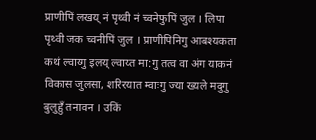प्राणीपिं लखय् नं पृथ्वी नं च्वनेफुपिं जुल । लिपा पृथ्वी जक च्वनीपिं जुल । प्राणीपिनिगु आबश्यकता कथं ल्वाय्गु इलय् ल्वाय्त मा:गु तत्व वा अंग याकनं विकास जुलसा, शरिरयात म्वाःगु ज्या ख्यले मदुगु बुलुहुँ तनावन । उकिं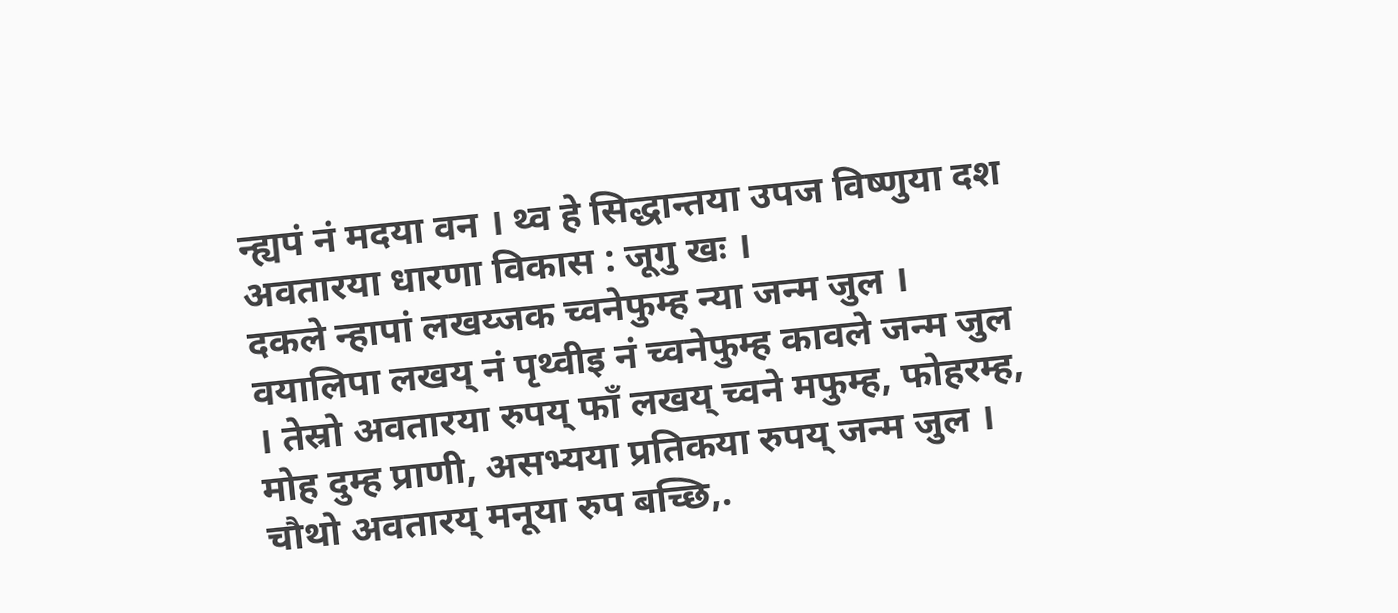न्ह्यपं नं मदया वन । थ्व हे सिद्धान्तया उपज विष्णुया दश अवतारया धारणा विकास : जूगु खः ।
दकले न्हापां लखय्जक च्वनेफुम्ह न्या जन्म जुल । वयालिपा लखय् नं पृथ्वीइ नं च्वनेफुम्ह कावले जन्म जुल । तेस्रो अवतारया रुपय् फाँ लखय् च्वने मफुम्ह, फोहरम्ह, मोह दुम्ह प्राणी, असभ्यया प्रतिकया रुपय् जन्म जुल । चौथो अवतारय् मनूया रुप बच्छि,.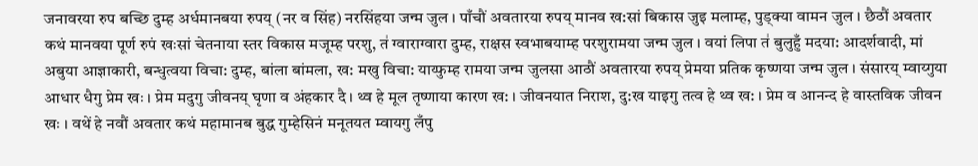जनावरया रुप बच्छि दुम्ह अर्धमानबया रुपय् (नर व सिंह) नरसिंहया जन्म जुल । पाँचौं अवतारया रुपय् मानव ख:सां बिकास जुइ मलाम्ह, पुड्क्या वामन जुल । छैठौं अवतार कथं मानवया पूर्ण रुपं खःसां चेतनाया स्तर विकास मजूम्ह परशु, त॑ ग्वाराग्वारा दुम्ह, राक्षस स्वभाबयाम्ह परशुरामया जन्म जुल । वयां लिपा त॑ बुलुहुँ मदया: आदर्शवादी, मां अबुया आज्ञाकारी, बन्धुत्वया विचा: दुम्ह, बांला बांमला, ख: मखु विचा: याय्फुम्ह रामया जन्म जुलसा आठौं अवतारया रुपय् प्रेमया प्रतिक कृष्णया जन्म जुल । संसारय् म्वाय्गुया आधार धैगु प्रेम खः । प्रेम मदुगु जीवनय् घृणा व अंहकार दै । थ्व हे मूल तृष्णाया कारण ख: । जीवनयात निराश, दु:ख याइगु तत्व हे थ्व ख: । प्रेम व आनन्द हे वास्तविक जीवन खः । वथें हे नवौं अवतार कथं महामानब बुद्ध गुम्हेसिनं मनूतयत म्वायगु लँपु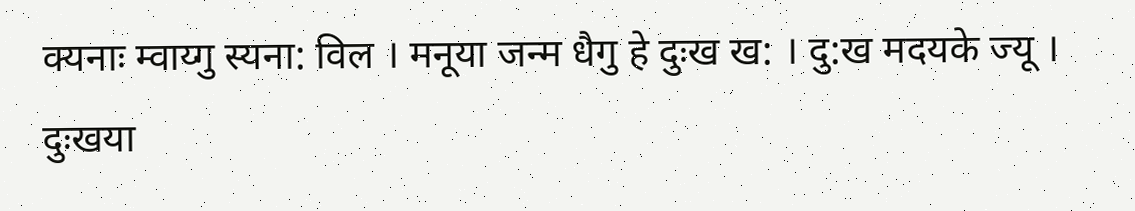क्यनाः म्वाय्गु स्यना: विल । मनूया जन्म धैगु हे दुःख ख: । दु:ख मदयके ज्यू । दुःखया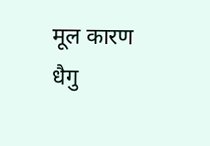मूल कारण धैगु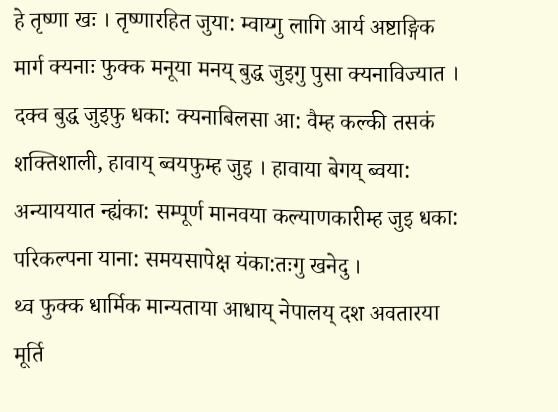हे तृष्णा खः । तृष्णारहित जुया: म्वाय्गु लागि आर्य अष्टाङ्गिक मार्ग क्यनाः फुक्क मनूया मनय् बुद्ध जुइगु पुसा क्यनाविज्यात । दक्व बुद्ध जुइफु धका: क्यनाबिलसा आ: वैम्ह कल्की तसकं शक्तिशाली, हावाय् ब्वयफुम्ह जुइ । हावाया बेगय् ब्वया: अन्याययात न्ह्यंका: सम्पूर्ण मानवया कल्याणकारीम्ह जुइ धका: परिकल्पना याना: समयसापेक्ष यंका:तःगु खनेदु ।
थ्व फुक्क धार्मिक मान्यताया आधाय् नेपालय् दश अवतारया मूर्ति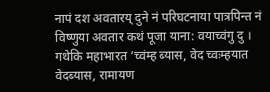नापं दश अवतारय् दुने नं परिघटनाया पात्रपिन्त नं विष्णुया अवतार कथं पूजा याना: वयाच्वंगु दु । गथेकि महाभारत ‘च्वंम्ह ब्यास, वेद च्वःम्हयात वेदब्यास, रामायण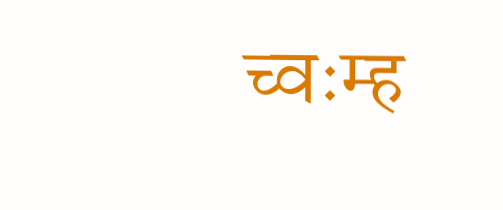च्वःम्ह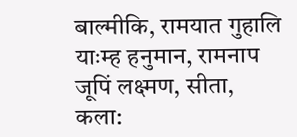बाल्मीकि, रामयात गुहालि याःम्ह हनुमान, रामनाप जूपिं लक्ष्मण, सीता, कला: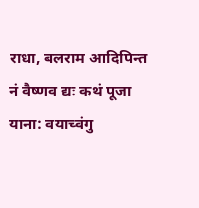राधा, बलराम आदिपिन्त नं वैष्णव द्यः कथं पूजा याना: वयाच्वंगु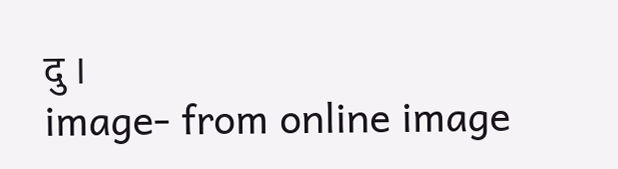दु ।
image- from online image